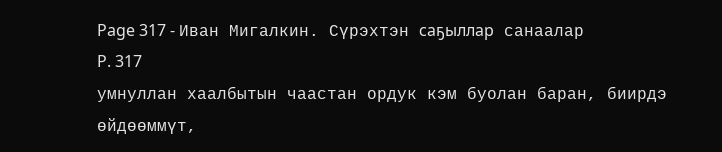Page 317 - Иван Мигалкин. Сүрэхтэн саҕыллар санаалар
P. 317
умнуллан хаалбытын чаастан ордук кэм буолан баран, биирдэ
өйдөөммүт,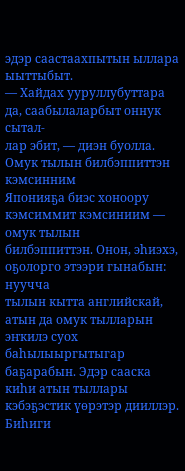эдэр саастаахпытын ыллара ыыттыбыт.
— Хайдах ууруллубуттара да, саабылаларбыт оннук сытал-
лар эбит, — диэн буолла.
Омук тылын билбэппиттэн кэмсинним
Японияҕа биэс хоноору кэмсиммит кэмсиниим — омук тылын
билбэппиттэн. Онон, эһиэхэ, оҕолорго этээри гынабын: нуучча
тылын кытта английскай, атын да омук тылларын эҥкилэ суох
баһылыыргытыгар баҕарабын. Эдэр сааска киһи атын тыллары
кэбэҕэстик үөрэтэр дииллэр. Биһиги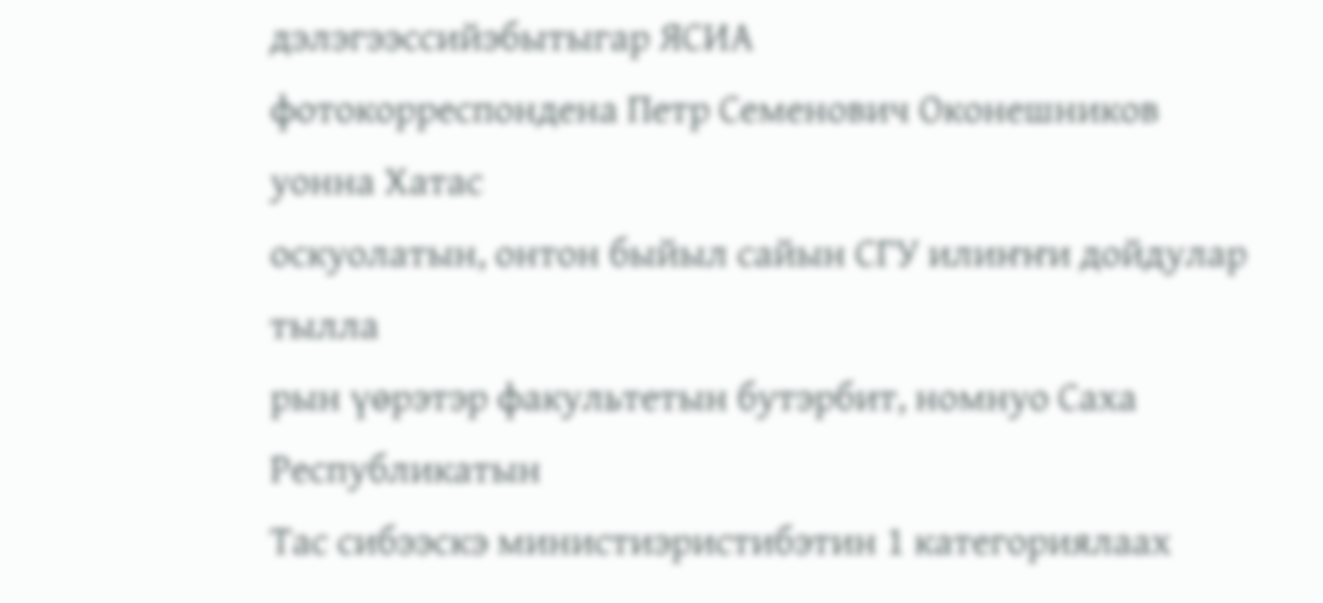дэлэгээссийэбытыгар ЯСИА
фотокорреспондена Петр Семенович Оконешников уонна Хатас
оскуолатын, онтон быйыл сайын СГУ илиҥҥи дойдулар тылла
рын үөрэтэр факультетын бутэрбит, номнуо Саха Республикатын
Тас сибээскэ министиэристибэтин 1 категориялаах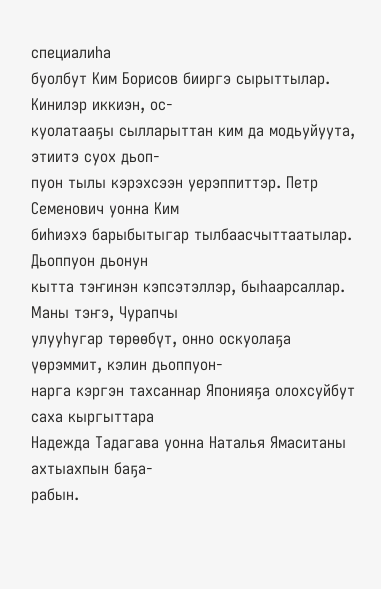специалиһа
буолбут Ким Борисов бииргэ сырыттылар. Кинилэр иккиэн, ос-
куолатааҕы сылларыттан ким да модьуйуута, этиитэ суох дьоп-
пуон тылы кэрэхсээн уерэппиттэр. Петр Семенович уонна Ким
биһиэхэ барыбытыгар тылбаасчыттаатылар. Дьоппуон дьонун
кытта тэҥинэн кэпсэтэллэр, быһаарсаллар. Маны тэҥэ, Чурапчы
улууһугар төрөөбүт, онно оскуолаҕа үөрэммит, кэлин дьоппуон-
нарга кэргэн тахсаннар Японияҕа олохсуйбут саха кыргыттара
Надежда Тадагава уонна Наталья Ямаситаны ахтыахпын баҕа-
рабын.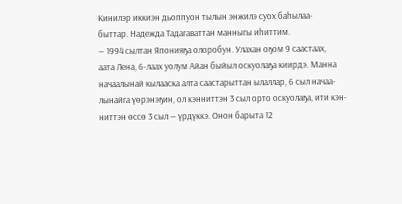Кинилэр иккиэн дьоппуон тылын энжилэ суох баһылаа-
быттар. Надежда Тадагаваттан манныгы иһиттим.
— 1994 сылтан Японияҕа олоробун. Улахан оҕом 9 саастаах,
аата Лена, 6-лаах уолум Айан быйыл оскуолаҕа киирдэ. Манна
начаалынай кылааска алта саастарыттан ылаллар, 6 сыл начаа-
лынайга үөрэнэҕин, ол кэнниттэн 3 сыл орто оскуолаҕа, ити кэн-
ниттэн өссө 3 сыл — үрдүккэ. Онон барыта 12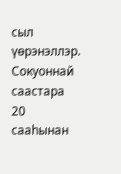сыл үөрэнэллэр.
Сокуоннай саастара 20 сааһынан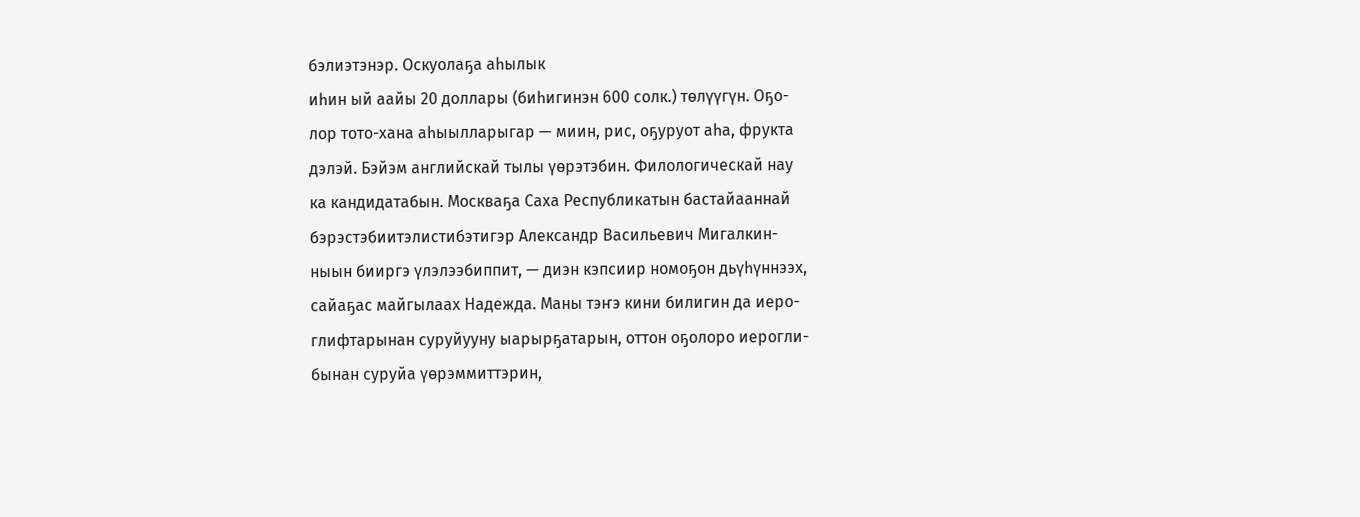бэлиэтэнэр. Оскуолаҕа аһылык
иһин ый аайы 20 доллары (биһигинэн 600 солк.) төлүүгүн. Оҕо-
лор тото-хана аһыылларыгар — миин, рис, оҕуруот аһа, фрукта
дэлэй. Бэйэм английскай тылы үөрэтэбин. Филологическай нау
ка кандидатабын. Москваҕа Саха Республикатын бастайааннай
бэрэстэбиитэлистибэтигэр Александр Васильевич Мигалкин-
ныын бииргэ үлэлээбиппит, — диэн кэпсиир номоҕон дьүһүннээх,
сайаҕас майгылаах Надежда. Маны тэҥэ кини билигин да иеро-
глифтарынан суруйууну ыарырҕатарын, оттон оҕолоро иерогли-
бынан суруйа үөрэммиттэрин,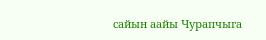сайын аайы Чурапчыга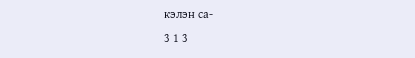кэлэн са-
3 1 3